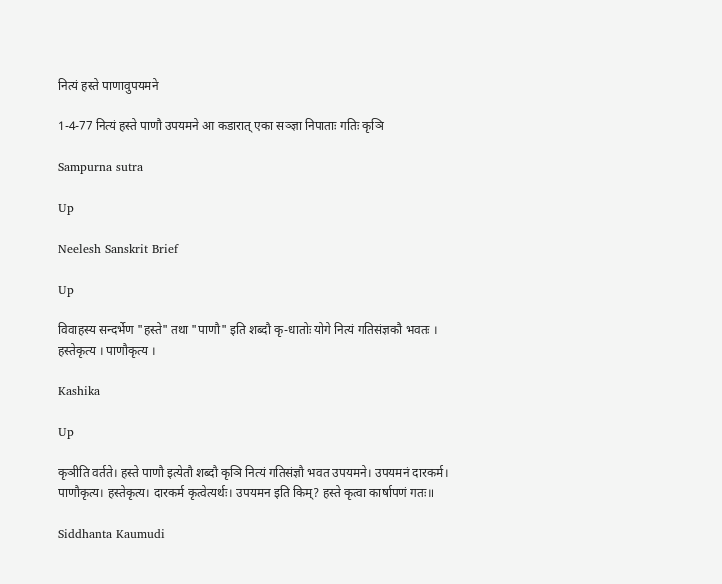नित्यं हस्ते पाणावुपयमने

1-4-77 नित्यं हस्ते पाणौ उपयमने आ कडारात् एका सञ्ज्ञा निपाताः गतिः कृञि

Sampurna sutra

Up

Neelesh Sanskrit Brief

Up

विवाहस्य सन्दर्भेण "हस्ते" तथा "पाणौ" इति शब्दौ कृ-धातोः योगे नित्यं गतिसंज्ञकौ भवतः । हस्तेकृत्य । पाणौकृत्य ।

Kashika

Up

कृञीति वर्तते। हस्ते पाणौ इत्येतौ शब्दौ कृञि नित्यं गतिसंज्ञौ भवत उपयमने। उपयमनं दारकर्म। पाणौकृत्य। हस्तेकृत्य। दारकर्म कृत्वेत्यर्थः। उपयमन इति किम्? हस्ते कृत्वा कार्षापणं गतः॥

Siddhanta Kaumudi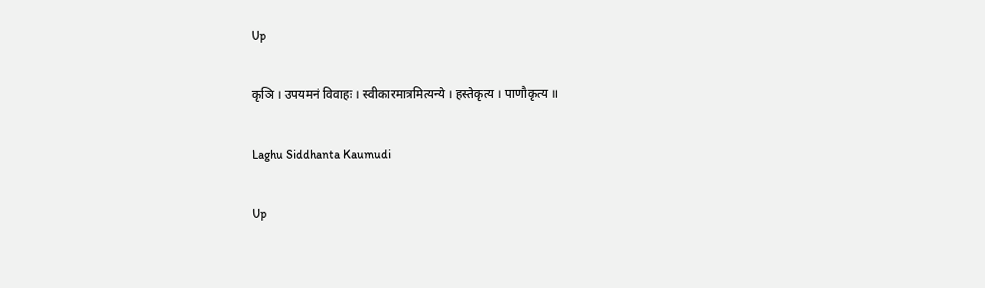Up

कृञि । उपयमनं विवाहः । स्वीकारमात्रमित्यन्ये । हस्तेकृत्य । पाणौकृत्य ॥

Laghu Siddhanta Kaumudi

Up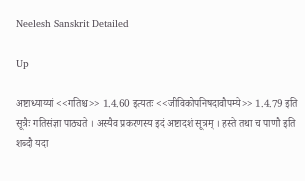Neelesh Sanskrit Detailed

Up

अष्टाध्याय्यां <<गतिश्च>> 1.4.60 इत्यतः <<जीविकोपनिषदावौपम्ये>> 1.4.79 इति सूत्रैः गतिसंज्ञा पाठ्यते । अस्यैव प्रकरणस्य इदं अष्टादशं सूत्रम् । हस्ते तथा च पाणौ इति शब्दौ यदा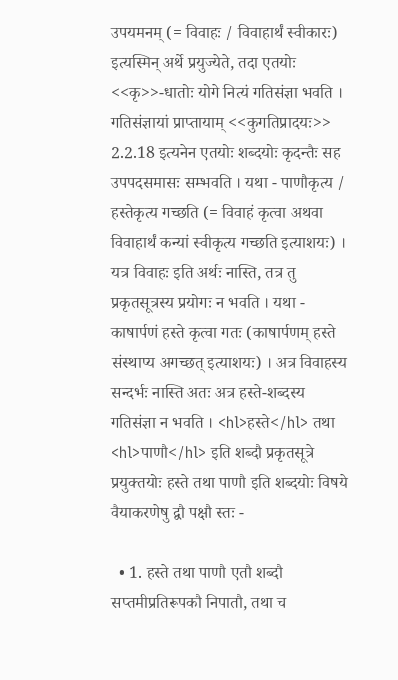उपयमनम् (= विवाहः / विवाहार्थं स्वीकारः) इत्यस्मिन् अर्थे प्रयुज्येते, तदा एतयोः <<कृ>>-धातोः योगे नित्यं गतिसंज्ञा भवति । गतिसंज्ञायां प्राप्तायाम् <<कुगतिप्रादयः>> 2.2.18 इत्यनेन एतयोः शब्दयोः कृदन्तैः सह उपपदसमासः सम्भवति । यथा - पाणौकृत्य / हस्तेकृत्य गच्छति (= विवाहं कृत्वा अथवा विवाहार्थं कन्यां स्वीकृत्य गच्छति इत्याशयः) । यत्र विवाहः इति अर्थः नास्ति, तत्र तु प्रकृतसूत्रस्य प्रयोगः न भवति । यथा - काषार्पणं हस्ते कृत्वा गतः (काषार्पणम् हस्ते संस्थाप्य अगच्छत् इत्याशयः) । अत्र विवाहस्य सन्दर्भः नास्ति अतः अत्र हस्ते-शब्दस्य गतिसंज्ञा न भवति । <hl>हस्ते</hl> तथा <hl>पाणौ</hl> इति शब्दौ प्रकृतसूत्रे प्रयुक्तयोः हस्ते तथा पाणौ इति शब्दयोः विषये वैयाकरणेषु द्वौ पक्षौ स्तः -

  • 1. हस्ते तथा पाणौ एतौ शब्दौ सप्तमीप्रतिरूपकौ निपातौ, तथा च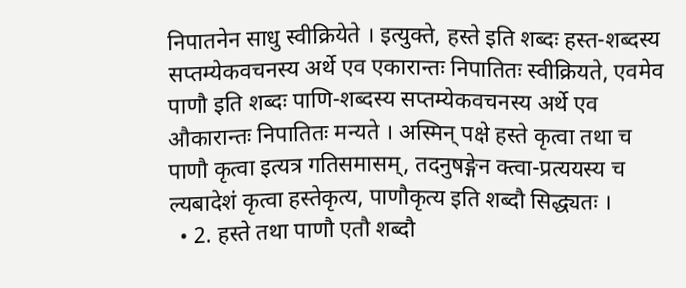निपातनेन साधु स्वीक्रियेते । इत्युक्ते, हस्ते इति शब्दः हस्त-शब्दस्य सप्तम्येकवचनस्य अर्थे एव एकारान्तः निपातितः स्वीक्रियते, एवमेव पाणौ इति शब्दः पाणि-शब्दस्य सप्तम्येकवचनस्य अर्थे एव औकारान्तः निपातितः मन्यते । अस्मिन् पक्षे हस्ते कृत्वा तथा च पाणौ कृत्वा इत्यत्र गतिसमासम्, तदनुषङ्गेन क्त्वा-प्रत्ययस्य च ल्यबादेशं कृत्वा हस्तेकृत्य, पाणौकृत्य इति शब्दौ सिद्ध्यतः ।
  • 2. हस्ते तथा पाणौ एतौ शब्दौ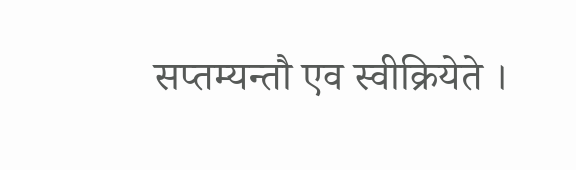सप्तम्यन्तौ एव स्वीक्रियेते ।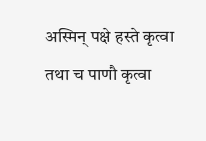अस्मिन् पक्षे हस्ते कृत्वा तथा च पाणौ कृत्वा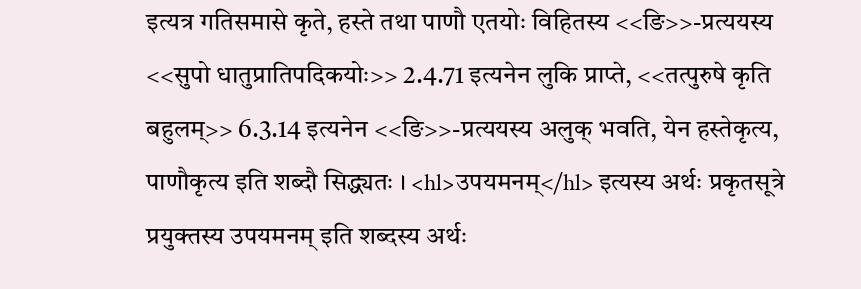इत्यत्र गतिसमासे कृते, हस्ते तथा पाणौ एतयोः विहितस्य <<ङि>>-प्रत्ययस्य <<सुपो धातुप्रातिपदिकयोः>> 2.4.71 इत्यनेन लुकि प्राप्ते, <<तत्पुरुषे कृति बहुलम्>> 6.3.14 इत्यनेन <<ङि>>-प्रत्ययस्य अलुक् भवति, येन हस्तेकृत्य, पाणौकृत्य इति शब्दौ सिद्ध्यतः । <hl>उपयमनम्</hl> इत्यस्य अर्थः प्रकृतसूत्रे प्रयुक्तस्य उपयमनम् इति शब्दस्य अर्थः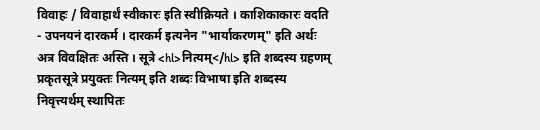विवाहः / विवाहार्थं स्वीकारः इति स्वीक्रियते । काशिकाकारः वदति - उपनयनं दारकर्म । दारकर्म इत्यनेन "भार्याकरणम्" इति अर्थः अत्र विवक्षितः अस्ति । सूत्रे <hl>नित्यम्</hl> इति शब्दस्य ग्रहणम् प्रकृतसूत्रे प्रयुक्तः नित्यम् इति शब्दः विभाषा इति शब्दस्य निवृत्त्यर्थम् स्थापितः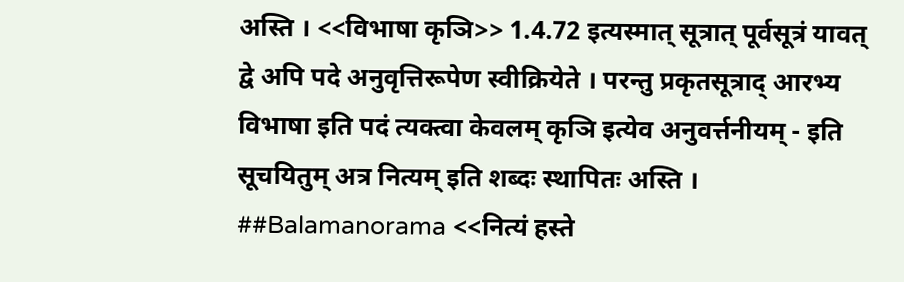अस्ति । <<विभाषा कृञि>> 1.4.72 इत्यस्मात् सूत्रात् पूर्वसूत्रं यावत् द्वे अपि पदे अनुवृत्तिरूपेण स्वीक्रियेते । परन्तु प्रकृतसूत्राद् आरभ्य विभाषा इति पदं त्यक्त्वा केवलम् कृञि इत्येव अनुवर्त्तनीयम् - इति सूचयितुम् अत्र नित्यम् इति शब्दः स्थापितः अस्ति । ##Balamanorama <<नित्यं हस्ते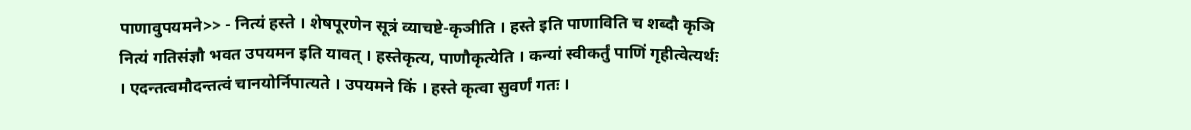पाणावुपयमने>> - नित्यं हस्ते । शेषपूरणेन सूत्रं व्याचष्टे-कृञीति । हस्ते इति पाणाविति च शब्दौ कृञि नित्यं गतिसंज्ञौ भवत उपयमन इति यावत् । हस्तेकृत्य, पाणौकृत्येति । कन्यां स्वीकर्तुं पाणिं गृहीत्वेत्यर्थः । एदन्तत्वमौदन्तत्वं चानयोर्निपात्यते । उपयमने किं । हस्ते कृत्वा सुवर्णं गतः ।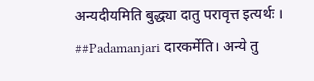अन्यदीयमिति बुद्ध्या दातु परावृत्त इत्यर्थः । ##Padamanjari दारकर्मेति। अन्ये तु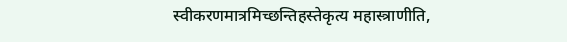स्वीकरणमात्रमिच्छन्तिहस्तेकृत्य महास्त्राणीति,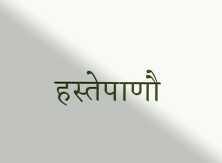हस्तेपाणौ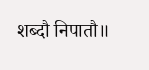शब्दौ निपातौ॥